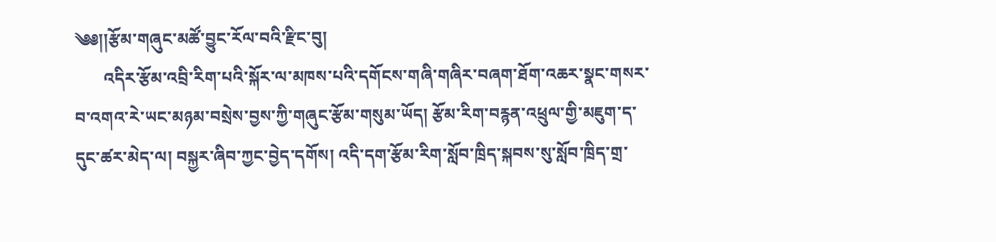༄༅།།རྩོམ་གཞུང་མཚོ་བྱུང་རོལ་བའི་རྫིང་བུ།
       འདིར་རྩོམ་འབྲི་རིག་པའི་སྐོར་ལ་མཁས་པའི་དགོངས་གཞི་གཞིར་བཞག་ཐོག་འཆར་སྣང་གསར་བ་འགའ་རེ་ཡང་མཉམ་བསྲེས་བྱས་ཀྱི་གཞུང་རྩོམ་གསུམ་ཡོད། རྩོམ་རིག་བརྙན་འཕྲུལ་གྱི་མཇུག་ད་དུང་ཚར་མེད་ལ། བསྐྱར་ཞིབ་ཀྱང་བྱེད་དགོས། འདི་དག་རྩོམ་རིག་སློབ་ཁྲིད་སྐབས་སུ་སློབ་ཁྲིད་གྲ་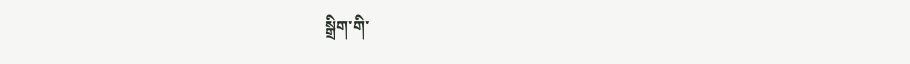སྒྲིག་གི་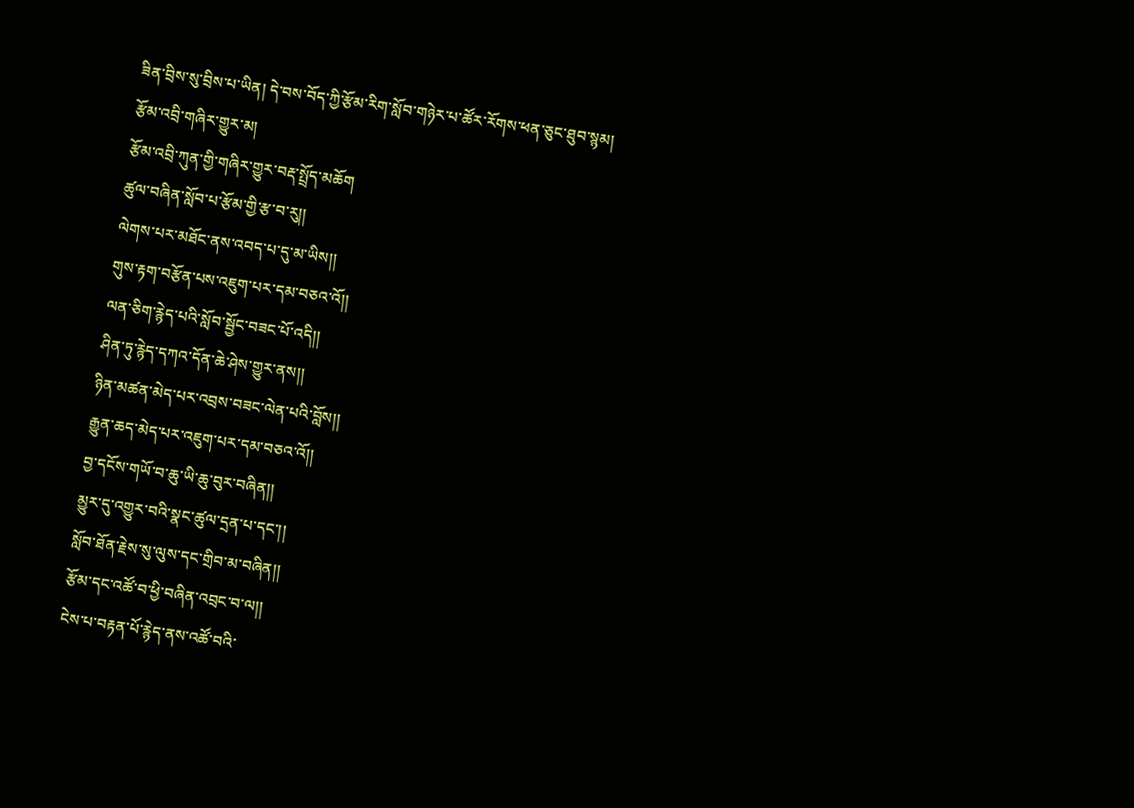ཟིན་བྲིས་སུ་བྲིས་པ་ཡིན། དེ་བས་བོད་ཀྱི་རྩོམ་རིག་སློབ་གཉེར་པ་ཚོར་རོགས་ཕན་ཅུང་ཐུབ་སྙམ།
རྩོམ་འབྲི་གཞིར་གྱུར་མ།
རྩོམ་འབྲི་ཀུན་གྱི་གཞིར་གྱུར་བརྡ་སྤྲོད་མཆོག
ཚུལ་བཞིན་སློབ་པ་རྩོམ་གྱི་རྩ་བ་རུ།།
ལེགས་པར་མཐོང་ནས་འབད་པ་དུ་མ་ཡིས།།
གུས་རྟག་བརྩོན་པས་འཇུག་པར་དམ་བཅའ་འོ།།
ལན་ཅིག་རྙེད་པའི་སློབ་སྦྱོང་བཟང་པོ་འདི།།
ཤིན་ཏུ་རྙེད་དཀའ་དོན་ཆེ་ཤེས་གྱུར་ནས།།
ཉིན་མཚན་མེད་པར་འབྲས་བཟང་ལེན་པའི་བློས།།
རྒྱུན་ཆད་མེད་པར་འཇུག་པར་དམ་བཅའ་འོ།།
བྱ་དངོས་གཡོ་བ་ཆུ་ཡི་ཆུ་བུར་བཞིན།།
མྱུར་དུ་འགྱུར་བའི་སྣང་ཚུལ་དྲན་པ་དང་།།
སློབ་ཐོན་རྗེས་སུ་ལུས་དང་གྲིབ་མ་བཞིན།།
རྩོམ་དང་འཚོ་བ་ཕྱི་བཞིན་འབྲང་བ་ལ།།
ངེས་པ་བརྟན་པོ་རྙེད་ནས་འཚོ་བའི་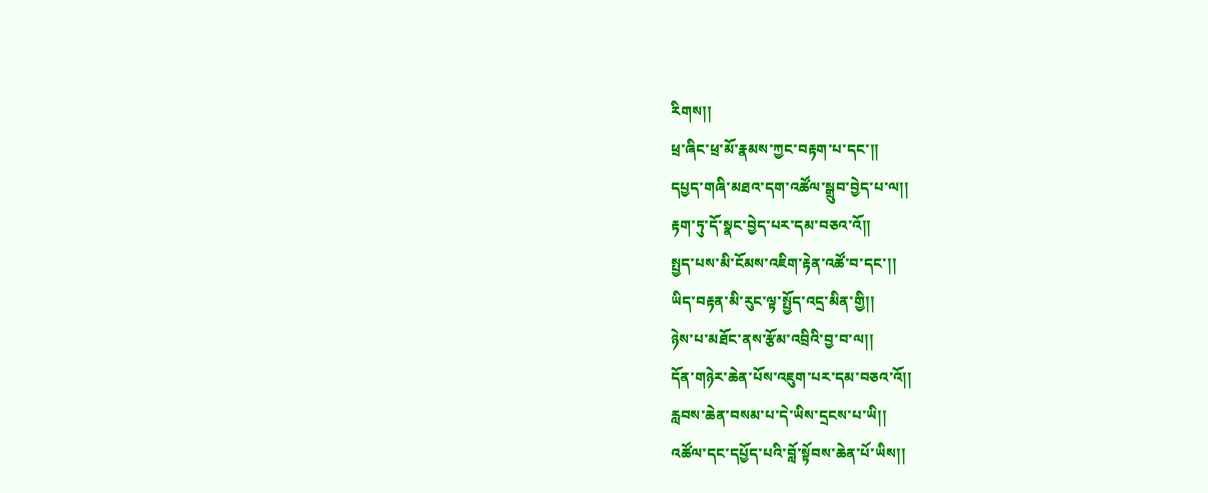རིགས།།
ཕྲ་ཞིང་ཕྲ་མོ་རྣམས་ཀྱང་བརྟག་པ་དང་།།
དཔྱད་གཞི་མཐའ་དག་འཚོལ་སྒྲུབ་བྱེད་པ་ལ།།
རྟག་ཏུ་དོ་སྣང་བྱེད་པར་དམ་བཅའ་འོ།།
སྤྱད་པས་མི་ངོམས་འཇིག་རྟེན་འཚོ་བ་དང་།།
ཡིད་བརྟན་མི་རུང་ལྟ་སྤྱོད་འདྲ་མིན་གྱི།།
ཉེས་པ་མཐོང་ནས་རྩོམ་འབྲིའི་བྱ་བ་ལ།།
དོན་གཉེར་ཆེན་པོས་འཇུག་པར་དམ་བཅའ་འོ།།
རླབས་ཆེན་བསམ་པ་དེ་ཡིས་དྲངས་པ་ཡི།།
འཚོལ་དང་དཔྱོད་པའི་བློ་སྟོབས་ཆེན་པོ་ཡིས།།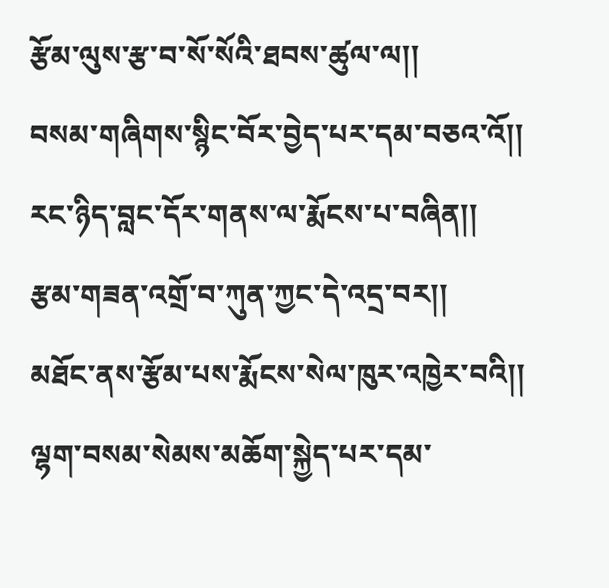རྩོམ་ལུས་རྩ་བ་སོ་སོའི་ཐབས་ཚུལ་ལ།།
བསམ་གཞིགས་སྙིང་བོར་བྱེད་པར་དམ་བཅའ་འོ།།
རང་ཉིད་བླང་དོར་གནས་ལ་རྨོངས་པ་བཞིན།།
རྩམ་གཟན་འགྲོ་བ་ཀུན་ཀྱང་དེ་འདྲ་བར།།
མཐོང་ནས་རྩོམ་པས་རྨོངས་སེལ་ཁུར་འཁྱེར་བའི།།
ལྷག་བསམ་སེམས་མཆོག་སྐྱེད་པར་དམ་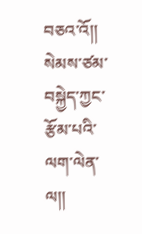བཅའ་འོ།།
སེམས་ཙམ་བསྐྱེད་ཀྱང་རྩོམ་པའི་ལག་ལེན་ལ།།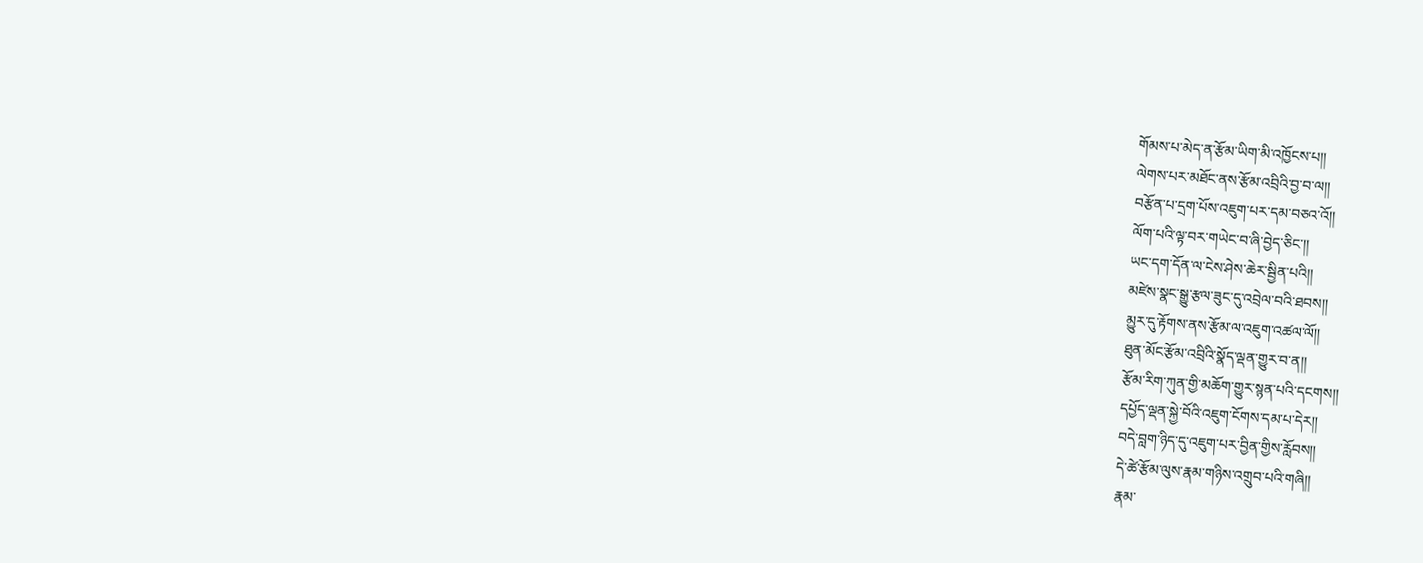གོམས་པ་མེད་ན་རྩོམ་ཡིག་མི་འཁྱོངས་པ།།
ལེགས་པར་མཐོང་ནས་རྩོམ་འབྲིའི་བྱ་བ་ལ།།
བརྩོན་པ་དྲག་པོས་འཇུག་པར་དམ་བཅའ་འོ།།
ལོག་པའི་ལྟ་བར་གཡེང་བ་ཞི་བྱེད་ཅིང་།།
ཡང་དག་དོན་ལ་ངེས་ཤེས་ཆེར་སྦྱིན་པའི།།
མཛེས་སྣང་སྒྱུ་རྩལ་ཟུང་དུ་འབྲེལ་བའི་ཐབས།།
མྱུར་དུ་རྟོགས་ནས་རྩོམ་ལ་འཇུག་འཚལ་ལོ།།
ཐུན་མོང་རྩོམ་འབྲིའི་སྣོད་ལྡན་གྱུར་བ་ན།།
རྩོམ་རིག་ཀུན་གྱི་མཆོག་གྱུར་སྙན་པའི་དངགས།།
དཔྱོད་ལྡན་སྐྱེ་བོའི་འཇུག་ངོགས་དམ་པ་དེར།།
བདེ་བླག་ཉིད་དུ་འཇུག་པར་བྱིན་གྱིས་རློབས།།
དེ་ཚེ་རྩོམ་ལུས་རྣམ་གཉིས་འགྲུབ་པའི་གཞི།།
རྣམ་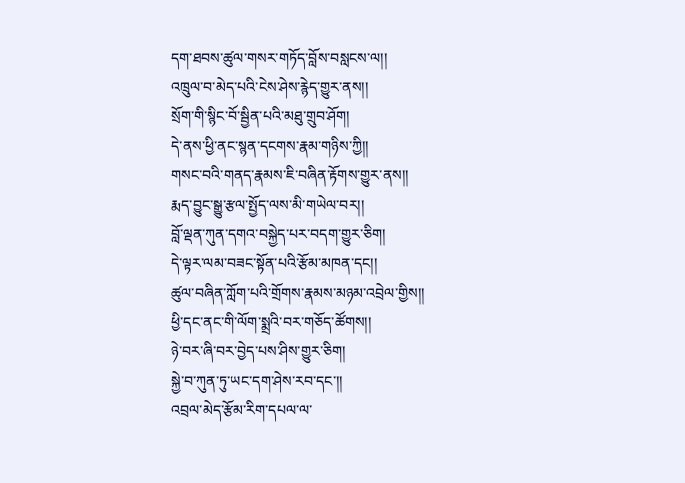དག་ཐབས་ཚུལ་གསར་གཏོད་བློས་བསླངས་ལ།།
འཁྲུལ་བ་མེད་པའི་ངེས་ཤེས་རྙེད་གྱུར་ནས།།
སྲོག་གི་སྙིང་བོ་སྦྱིན་པའི་མཐུ་གྲུབ་ཤོག།
དེ་ནས་ཕྱི་ནང་སྙན་དངགས་རྣམ་གཉིས་ཀྱི།།
གསང་བའི་གནད་རྣམས་ཇི་བཞིན་རྟོགས་གྱུར་ནས།།
རྨད་བྱུང་སྒྱུ་རྩལ་སྤྱོད་ལས་མི་གཡེལ་བར།།
བློ་ལྡན་ཀུན་དགའ་བསྐྱེད་པར་བདག་གྱུར་ཅིག།
དེ་ལྟར་ལམ་བཟང་སྟོན་པའི་རྩོམ་མཁན་དང།།
ཚུལ་བཞིན་ཀློག་པའི་གྲོགས་རྣམས་མཉམ་འབྲེལ་གྱིས།།
ཕྱི་དང་ནང་གི་ལོག་སྨྲའི་བར་གཅོད་ཚོགས།།
ཉེ་བར་ཞི་བར་བྱེད་པས་ཤིས་གྱུར་ཅིག།
སྐྱེ་བ་ཀུན་ཏུ་ཡང་དག་ཤེས་རབ་དང་།།
འབྲལ་མེད་རྩོམ་རིག་དཔལ་ལ་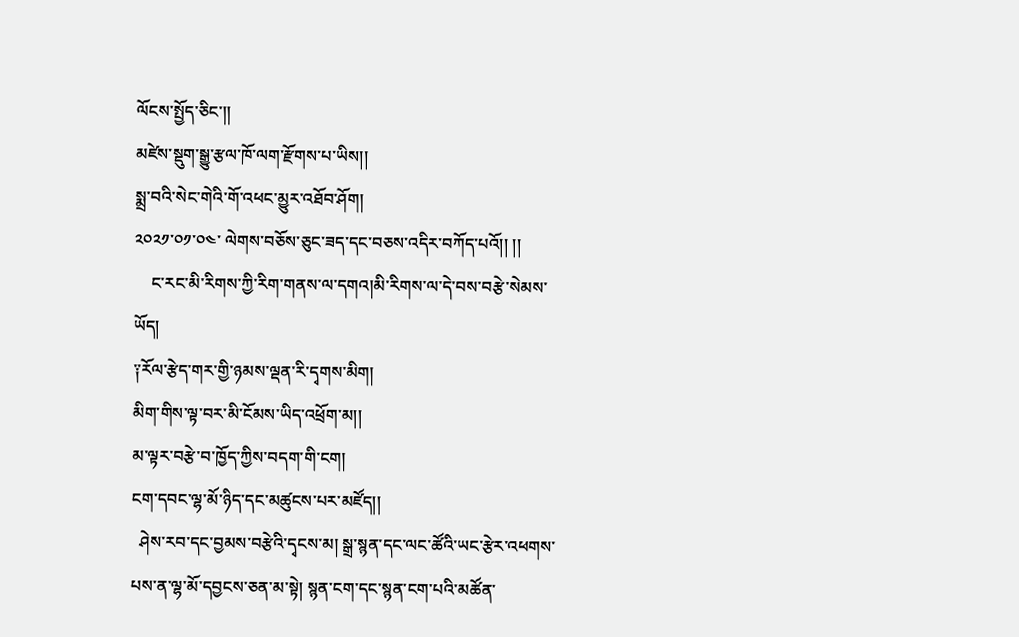ལོངས་སྤྱོད་ཅིང་།།
མཛེས་སྡུག་སྒྱུ་རྩལ་ཁོ་ལག་རྫོགས་པ་ཡིས།།
སྨྲ་བའི་སེང་གེའི་གོ་འཕང་མྱུར་འཐོབ་ཤོག།
༢༠༢༡་༠༡་༠༤་ ལེགས་བཅོས་ཅུང་ཟད་དང་བཅས་འདིར་བཀོད་པའོ།། །།
    ང་རང་མི་རིགས་ཀྱི་རིག་གནས་ལ་དགའ།མི་རིགས་ལ་དེ་བས་བརྩེ་སེམས་ཡོད།
༑རོལ་རྩེད་གར་གྱི་ཉམས་ལྡན་རི་དྭགས་མིག།
མིག་གིས་ལྟ་བར་མི་ངོམས་ཡིད་འཕྲོག་མ།།
མ་ལྟར་བརྩེ་བ་ཁྱོད་ཀྱིས་བདག་གི་ངག།
ངག་དབང་ལྷ་མོ་ཉིད་དང་མཚུངས་པར་མཛོད།།
  ཤེས་རབ་དང་བྱམས་བརྩེའི་དྭངས་མ། སྒྲ་སྙན་དང་ལང་ཚོའི་ཡང་རྩེར་འཕགས་པས་ན་ལྷ་མོ་དབྱངས་ཅན་མ་སྟེ། སྙན་ངག་དང་སྙན་ངག་པའི་མཚོན་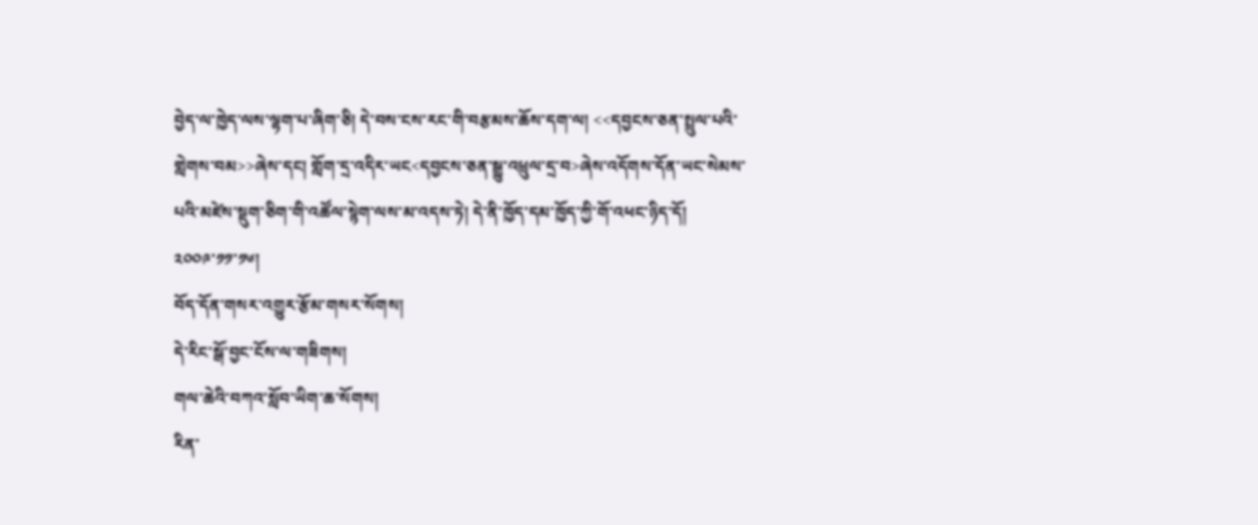བྱེད་ལ་ཁྱེད་ལས་ལྷག་པ་ཞིག་ཅི། དེ་བས་ངས་རང་གི་བརྩམས་ཆོས་དག་ལ། <<དབྱངས་ཅན་སྤྲུལ་པའི་གླེགས་བམ>>ཞེས་དང། གློག་དྲ་འདིར་ཡང<དབྱངས་ཅན་སྒྱུ་འཕྲུལ་དྲ་བ>ཞེས་འདོགས་དོན་ཡང་སེམས་པའི་མཛེས་སྡུག་ཅིག་གི་འཚོལ་སྙེག་ལས་མ་འདས་ཏེ། དེ་ནི་ཁྱོད་དམ་ཁྱོད་ཀྱི་གོ་འཕང་ཉིད་དོ།
༢༠༠༩་༡༡་༡༦།
བོད་དོན་གསར་འགྱུར་རྩོམ་གསར་སོགས།
དེ་རིང་སྒོ་བྱང་ངོས་ལ་གཟིགས།
གལ་ཆེའི་བཀའ་སློབ་ཡིག་ཆ་སོགས།
རིན་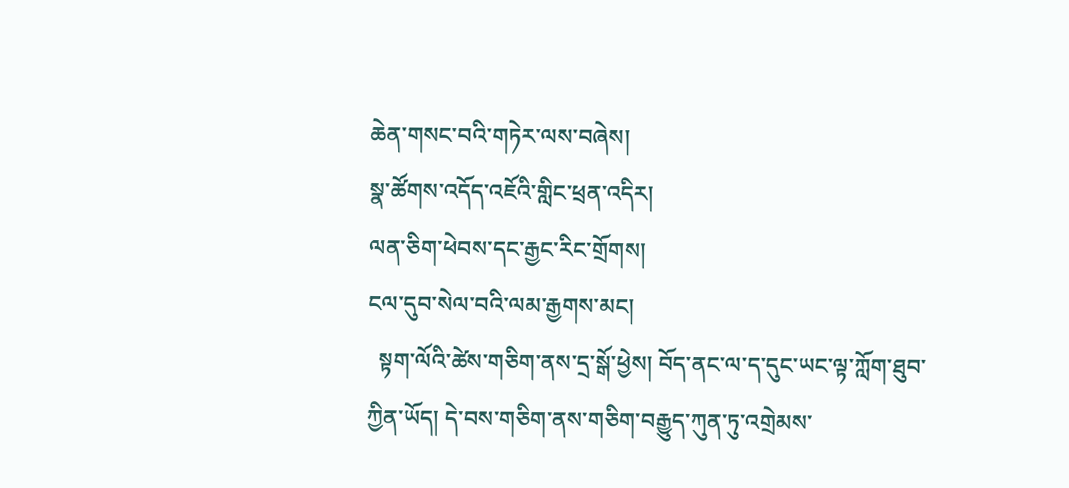ཆེན་གསང་བའི་གཏེར་ལས་བཞེས།
སྣ་ཚོགས་འདོད་འཇོའི་གླིང་ཕྲན་འདིར།
ལན་ཅིག་ཕེབས་དང་རྒྱང་རིང་གྲོགས།
ངལ་དུབ་སེལ་བའི་ལམ་རྒྱགས་མང།
  སྟག་ལོའི་ཚེས་གཅིག་ནས་དྲ་སྒོ་ཕྱེས། བོད་ནང་ལ་ད་དུང་ཡང་ལྟ་ཀློག་ཐུབ་ཀྱིན་ཡོད། དེ་བས་གཅིག་ནས་གཅིག་བརྒྱུད་ཀུན་ཏུ་འགྲེམས་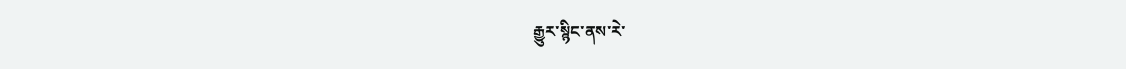རྒྱུར་སྙིང་ནས་རེ་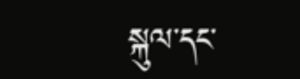སྐུལ་དང་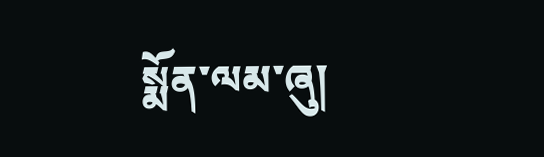སྨོན་ལམ་ཞུ།